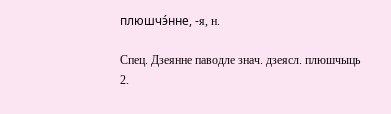плюшчэ́нне, ‑я, н.

Спец. Дзеянне паводле знач. дзеясл. плюшчыць 2.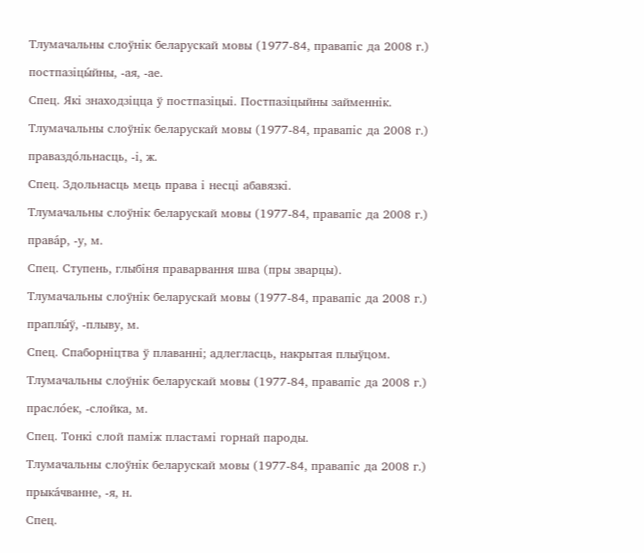Тлумачальны слоўнік беларускай мовы (1977-84, правапіс да 2008 г.)

постпазіцы́йны, ‑ая, ‑ае.

Спец. Які знаходзіцца ў постпазіцыі. Постпазіцыйны займеннік.

Тлумачальны слоўнік беларускай мовы (1977-84, правапіс да 2008 г.)

праваздо́льнасць, ‑і, ж.

Спец. Здольнасць мець права і несці абавязкі.

Тлумачальны слоўнік беларускай мовы (1977-84, правапіс да 2008 г.)

права́р, ‑у, м.

Спец. Ступень, глыбіня праварвання шва (пры зварцы).

Тлумачальны слоўнік беларускай мовы (1977-84, правапіс да 2008 г.)

праплы́ў, ‑плыву, м.

Спец. Спаборніцтва ў плаванні; адлегласць, накрытая плыўцом.

Тлумачальны слоўнік беларускай мовы (1977-84, правапіс да 2008 г.)

прасло́ек, ‑слойка, м.

Спец. Тонкі слой паміж пластамі горнай пароды.

Тлумачальны слоўнік беларускай мовы (1977-84, правапіс да 2008 г.)

прыка́чванне, ‑я, н.

Спец.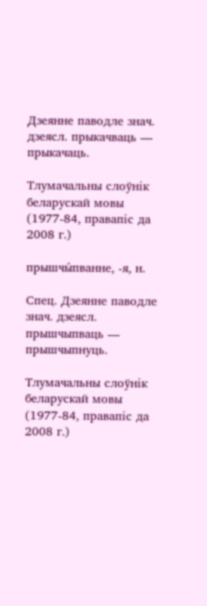Дзеянне паводле знач. дзеясл. прыкачваць — прыкачаць.

Тлумачальны слоўнік беларускай мовы (1977-84, правапіс да 2008 г.)

прышчы́пванне, ‑я, н.

Спец. Дзеянне паводле знач. дзеясл. прышчыпваць — прышчыпнуць.

Тлумачальны слоўнік беларускай мовы (1977-84, правапіс да 2008 г.)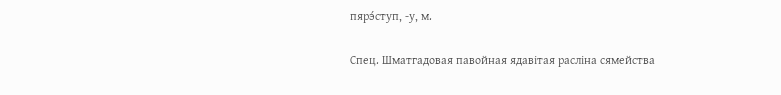пярэ́ступ, ‑у, м.

Спец. Шматгадовая павойная ядавітая расліна сямейства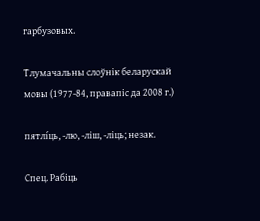гарбузовых.

Тлумачальны слоўнік беларускай мовы (1977-84, правапіс да 2008 г.)

пятлі́ць, ‑лю, ‑ліш, ‑ліць; незак.

Спец. Рабіць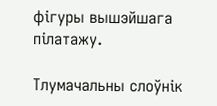фігуры вышэйшага пілатажу.

Тлумачальны слоўнік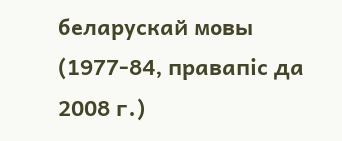беларускай мовы (1977-84, правапіс да 2008 г.)